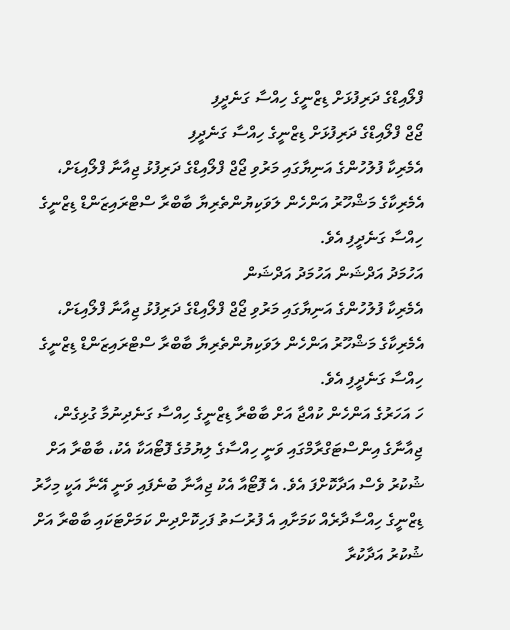ފްލޯއިޑްގެ ދަރިފުޅަށް ޑިޒްނީގެ ހިއްސާ ގަނެދީފި
ޖޯޖް ފްލޯއިޑްގެ ދަރިފުޅަށް ޑިޒްނީގެ ހިއްސާ ގަނެދީފި
އެމެރިކާ ފުލުހުންގެ އަނިޔާގައި މަރުވި ޖޯޖް ފްލޯއިޑްގެ ދަރިފުޅު ޖިއާނާ ފްލޯއިޑަށް، އެމެރިކާގެ މަޝްހޫރު އަންހެން ލަވަކިޔުންތެރިޔާ ބާބްރާ ސްޓްރައިޒަންޑް ޑިޒްނީގެ ހިއްސާ ގަނެދީފި އެވެ.
އަހުމަދު އަދްޝަން އަހުމަދު އަދްޝަން
އެމެރިކާ ފުލުހުންގެ އަނިޔާގައި މަރުވި ޖޯޖް ފްލޯއިޑްގެ ދަރިފުޅު ޖިއާނާ ފްލޯއިޑަށް، އެމެރިކާގެ މަޝްހޫރު އަންހެން ލަވަކިޔުންތެރިޔާ ބާބްރާ ސްޓްރައިޒަންޑް ޑިޒްނީގެ ހިއްސާ ގަނެދީފި އެވެ.
ހަ އަހަރުގެ އަންހެން ކުއްޖާ އަށް ބާބްރާ ޑިޒްނީގެ ހިއްސާ ގަނެދިނުމާ ގުޅިގެން، ޖިއާނާގެ އިންސްޓަގްރާމްގައި ވަނީ ހިއްސާގެ ލިޔުމުގެ ފޮޓޯއަކާ އެކު، ބާބްރާ އަށް ޝުކުރު ވެސް އަދާކޮށްފަ އެވެ. އެ ފޮޓޯއާ އެކު ޖިއާނާ ބުނެފައި ވަނީ އޭނާ އަކީ މިހާރު ޑިޒްނީގެ ހިއްސާދާރެއް ކަމަށާއި އެ ފުރުސަތު ފަހިކޮށްދިން ކަމަށްޓަކައި ބާބްރާ އަށް ޝުކުރު އަދާކުރާ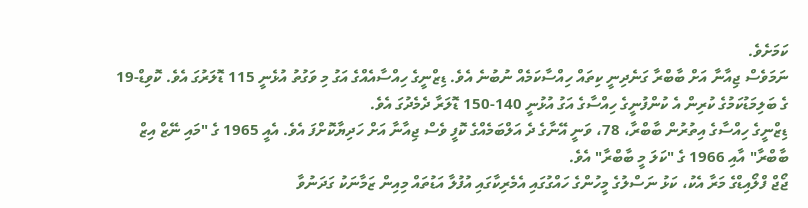ކަމަށެވެ.
ނަމަވެސް ޖިއާނާ އަށް ބާބްރާ ގަނެދިނީ ކިތައް ހިއްސާކަމެއް ނުބުނެ އެވެ. ޑިޒްނީގެ ހިއްސާއެއްގެ އަގު މި ވަގުތު އުޅެނީ 115 ޑޮލަރުގަ އެވެ. ކޮވިޑް-19 ގެ ބަލިމަޑުކަމުގެ ކުރިން އެ ކުންފުނީގެ ހިއްސާގެ އަގު އުޅުނީ 140-150 ޑޮލަރާ ދެމެދުގަ އެވެ.
ޑިޒްނީގެ ހިއްސާގެ އިތުރުން ބާބްރާ، 78، ވަނީ އޭނާގެ ދެ އަލްބަމެއްގެ ކޮފީ ވެސް ޖިއާނާ އަށް ހަދިޔާކޮށްފަ އެވެ. އެއީ 1965 ގެ "މައި ނޭޒް އިޒް ބާބްރާ" އާއި 1966 ގެ "ކަލަ މީ ބާބްރާ" އެވެ.
ޖޯޖް ފްލޯއިޑްގެ މަރާ އެކު، ކަޅު ނަސްލުގެ މީހުންގެ ހައްގުގައި އެމެރިކާގައި އުފުލާ އަޑުތައް މިއިން ޒަމާނަކު ގަދަނުވާ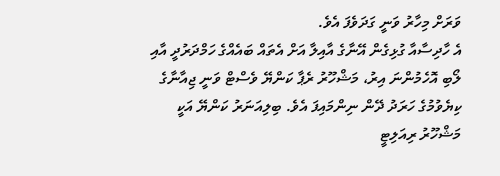ވަރަށް މިހާރު ވަނީ ގަދަވެފަ އެވެ.
އެ ހާދިސާއާ ގުޅިގެން އޭނާގެ އާއިލާ އަށް އެތައް ބައެއްގެ ހަމްދަރުދީ އާއި ލޯބި އޮހެމުންނަ އިރު، މަޝްހޫރު ރެޕާ ކަންޔޭ ވެސްޓް ވަނީ ޖިއާނާގެ ކިޔެވުމުގެ ހަރަދު ދޭން ނިންމައިފަ އެވެ. ބިލިއަނަރު ކަންޔޭ އަކީ މަޝްހޫރު ރިއަލިޓީ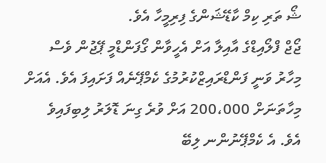ޝޯ ތަރި ކިމް ކާޑޭޝަންގެ ފިރިމީހާ އެވެ.
ޖޯޖް ފްލޯއިޑްގެ އާއިލާ އަށް އެހީވާން ގޯފަންޑްމީ ޕޭޖުން ވެސް މިހާރު ވަނީ ފަންޑްރައިޒްކުރުމުގެ ކެމްޕޭނެއް ފަށައިފަ އެވެ. އެއަށް މިހާތަނަށް 200،000 އަށް ވުރެ ގިނަ ޑޮލަރު ލިބިފައިވެ އެވެ. އެ ކެމްޕޭނުންނ ލިބޭ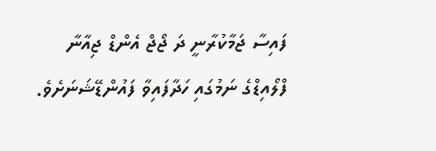ފައިސާ ޖަމާކުރާނީ ދަ ޖޯޖް އެންޑް ޖިއާނާ ފްލޯއިޑްގެ ނަމުގައި ހަދާފައިވާ ފައުންޑޭޝަނަށެވެ.